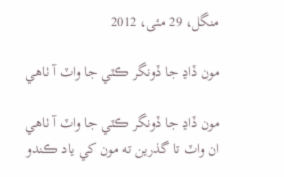منگل، 29 مئی، 2012

مون ڏاڍ جا ڏونگر ڪٽي جا واٽ آ ٺاهي

مون ڏاڍ جا ڏونگر ڪٽي جا واٽ آ ٺاهي
ان واٽ تا گذرين ته مون کي ياد ڪندو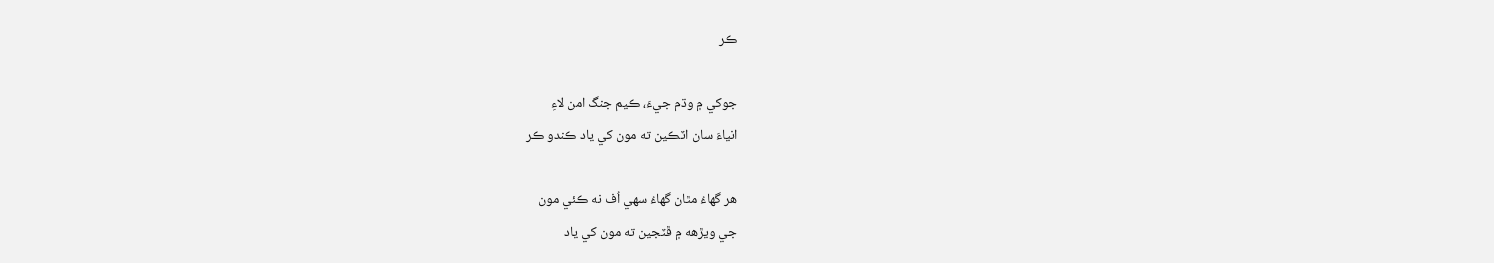ڪر

جوکي ۾ وڌم جيءَ، ڪيم جنگ امن لاءِ
انياءَ سان اٽڪين ته مون کي ياد ڪندو ڪر

هر گھاءُ مٿان گھاءُ سهي اُف نه ڪئي مون
جي ويڙهه ۾ ڦٽجين ته مون کي ياد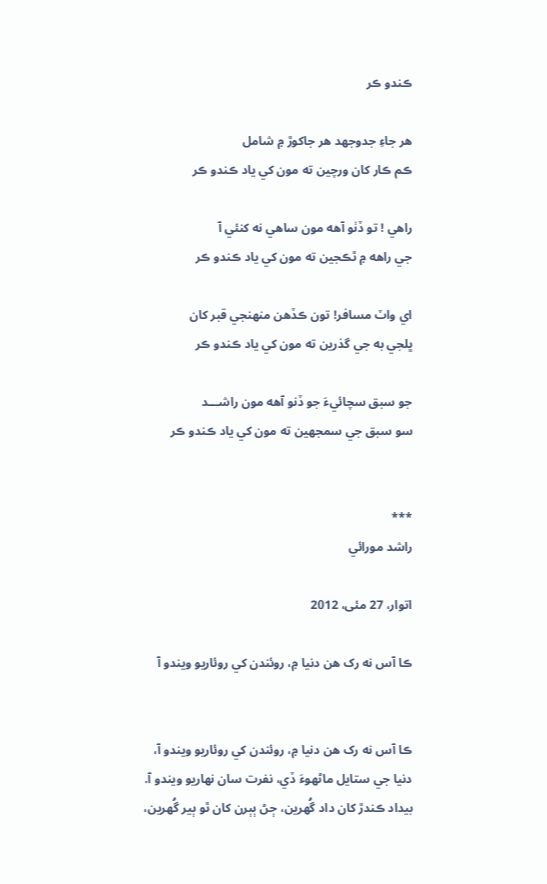ڪندو ڪر

هر جاءِ جدوجهد هر جاکوڙ ۾ شامل
ڪم ڪار کان ورچين ته مون کي ياد ڪندو ڪر

راهي ! تو ڏٺو آهه مون ساهي نه کنئي آ
جي راهه ۾ ٿڪجين ته مون کي ياد ڪندو ڪر

اي واٽ مسافر! تون ڪڏهن منهنجي قبر کان
ڀلجي به جي گذرين ته مون کي ياد ڪندو ڪر

جو سبق سچائيءَ جو ڏنو آهه مون راشـــد
سو سبق جي سمجهين ته مون کي ياد ڪندو ڪر


***
راشد مورائي

اتوار، 27 مئی، 2012

ڪا آس نه رک هن دنيا ۾، روئندن کي روئاريو ويندو آ


ڪا آس نه رک هن دنيا ۾، روئندن کي روئاريو ويندو آ،
دنيا جي ستايل ماڻهوءَ ڏي، نفرت سان نهاريو ويندو آ.
بيداد ڪندڙ کان داد گُهرين، ڄڻ ٻٻرن کان ٿو ٻير گُهرين،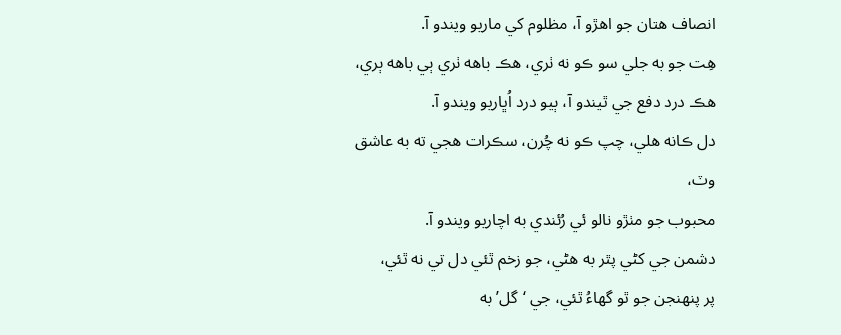انصاف هتان جو اهڙو آ، مظلوم کي ماريو ويندو آ.
هِت جو به جلي سو ڪو نه ٺري، هڪ باهه ٺري ٻي باهه ٻري،
هڪ درد دفع جي ٿيندو آ، ٻيو درد اُڀاريو ويندو آ.
دل ڪانه هلي، چپ ڪو نه چُرن، سڪرات هجي ته به عاشق وٽ،
محبوب جو مٺڙو نالو ئي رُئندي به اچاريو ويندو آ.
دشمن جي کڻي پٿر به هڻي، جو زخم ٿئي دل تي نه ٿئي،
پر پنهنجن جو ٿو گهاءُ ٿئي، جي ‘گل’ به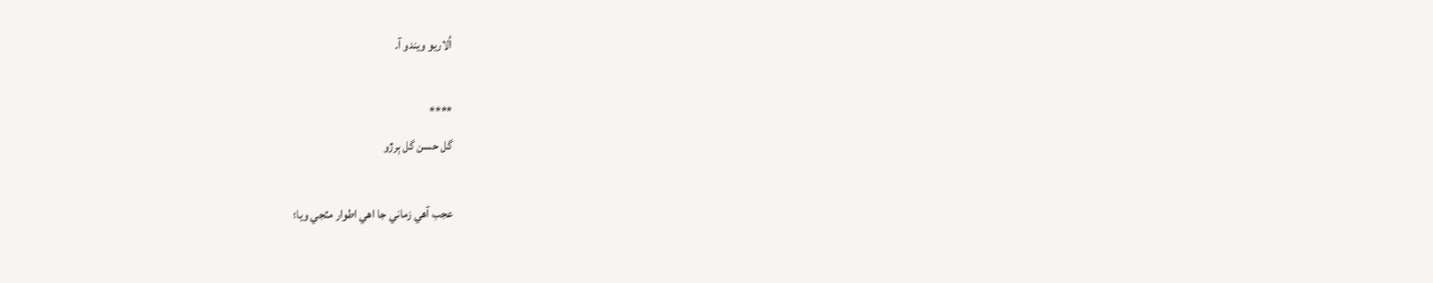اُلاريو ويندو آ.

****
گل حسن گل ٻرڙو

عجب آهي زماني جا اهي اطوار مٽجي ويا؛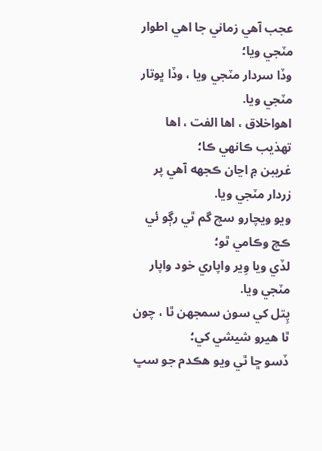عجب آهي زماني جا اهي اطوار مٽجي ويا؛
وڏا سردار مٽجي ويا ، وڏا ڀوتار مٽجي ويا.
اهواخلاق ، اها الفت ، اها تهذيب ڪانهي ڪا؛
غريبن ۾ اڃان ڪجهه آهي پر زردار مٽجي ويا.
ويو ويچارو سچ گم ٿي رڳو ئي ڪچ وڪامي ٿو؛
لڏي ويا وِير واپاري خود واپار مٽجي ويا.
پِتل کي سون سمجهن ٿا ، چون ٿا هيرو شيشي کي؛
ڏسو ڇا ٿي ويو هڪدم جو سڀ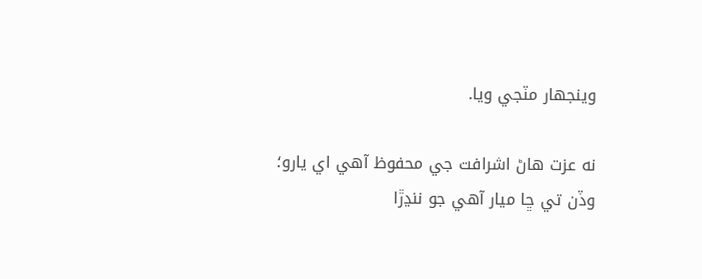وينجهار مٽجي ويا.

نه عزت هاڻ اشرافت جي محفوظ آهي اي يارو؛
وڏن تي ڇا ميار آهي جو ننڍڙا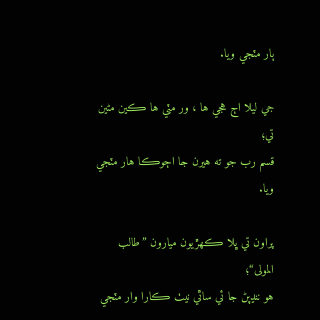ٻار مٽجي ويا.

جي ليلا اڄ هجي ها ، ور مٽي ها ڪين مڻين تي؛
قسم رب جو ته هيرن جا اڄوڪا هار مٽجي ويا.

پراون تي ڀلا ڪهڙيون ميارون ”طالب المولى“؛
هو ننڍپڻ جا ئي ساٿي نيٺ ڪارا وار مٽجي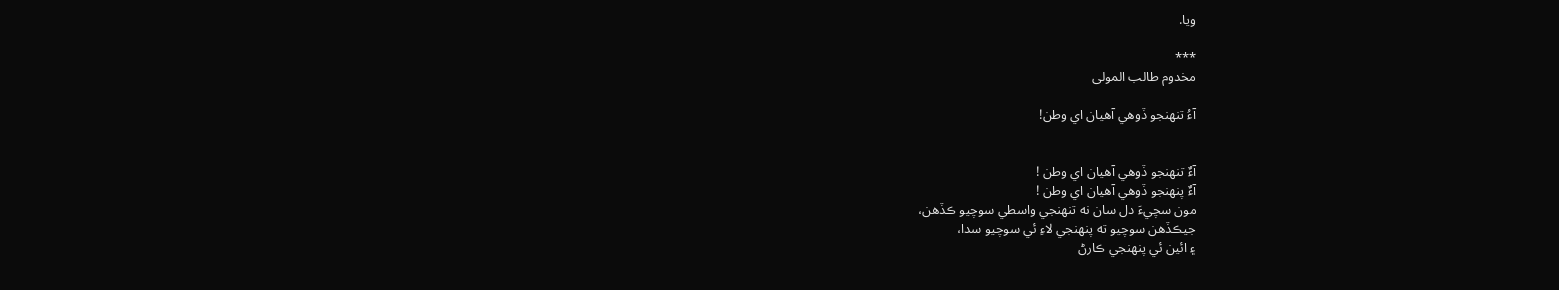ويا.

***
مخدوم طالب المولى

آءُ تنهنجو ڏوهي آهيان اي وطن!


آءٌ تنهنجو ڏوهي آهيان اي وطن !
آءٌ پنهنجو ڏوهي آهيان اي وطن !
مون سچيءَ دل سان نه تنهنجي واسطي سوچيو ڪڏهن،
جيڪڏهن سوچيو ته پنهنجي لاءِ ئي سوچيو سدا،
۽ ائين ئي پنهنجي ڪارڻ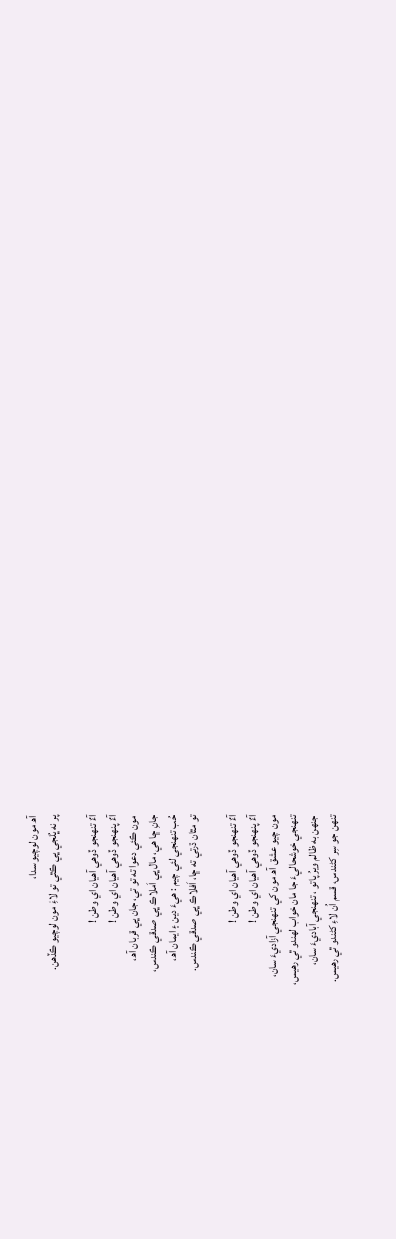آھ مون لوچيو سدا،
پر نه ڀُلجي ڀي ڪٿي تو لاءِٰ مون لوچيو ڪڏهن.

آءٌ تنهنجو ڏوهي آهيان اي وطن !
آءٌ پنهنجو ڏوهي آهيان اي وطن !
مون ڪئي دعوا ته تو تي، جان ڀي قربان آھ،
جانِ ڇا هي، مال ڀي اَملاڪ ڀي صدقي ڪندس،
حُب تنهنجي لئي چيم : هيءَ دين ۽ ايمان آھ،
تو مٿان ڌرتي ته ڇا، اَفلاڪ ڀي صدقي ڪندس.

آءٌ تنهنجو ڏوهي آهيان اي وطن !
آءٌ پنهنجو ڏوهي آهيان اي وطن !
مون چيو عشق آھ مون کي تنهنجي آزاديءَ سان،
تنهنجي خوشحاليءَ جا مان خواب لهندو ٿي رهيس،
جنهن به ظالم ويرُ پاتو ، تنهنجي آباديءَ سان،
تنهن جو سِر کڻندس، قسم اُن لاءِ کڻندو ٿي رهيس.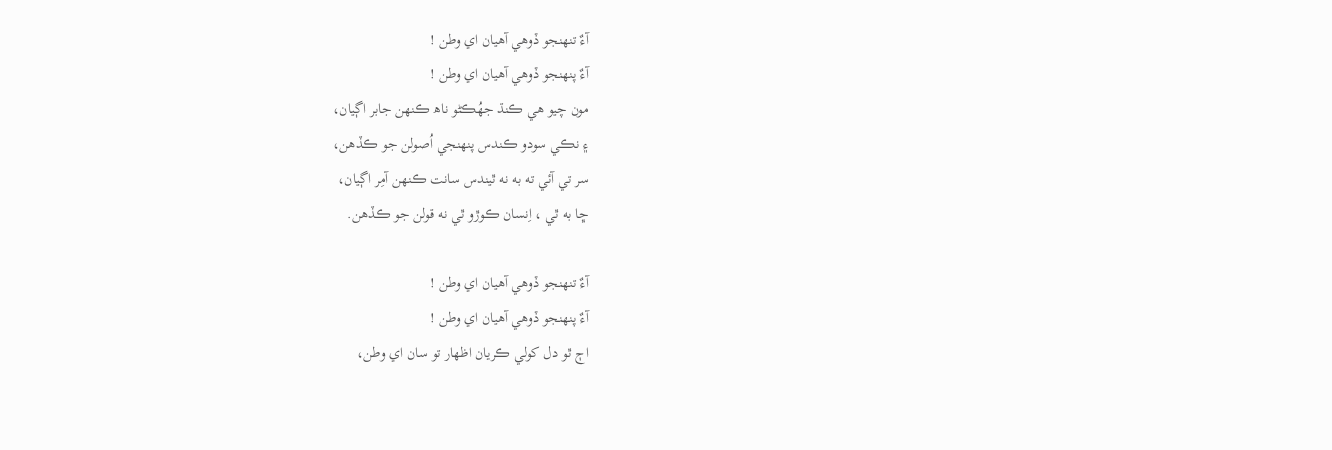آءٌ تنهنجو ڏوهي آهيان اي وطن !
آءٌ پنهنجو ڏوهي آهيان اي وطن !
مون چيو هي ڪنڌ جھُڪڻو ناھ ڪنهن جابر اڳيان،
۽ نڪي سودو ڪندس پنهنجي اُصولن جو ڪڏهن،
سر تي آئي ته به نه ٿيندس سانت ڪنهن آمِر اڳيان،
ڇا به ٿي ، اِنسان ڪوڙو ٿي نه قولن جو ڪڏهن.

آءٌ تنهنجو ڏوهي آهيان اي وطن !
آءٌ پنهنجو ڏوهي آهيان اي وطن !
اڄ ٿو دل کولي ڪريان اظهار تو سان اي وطن،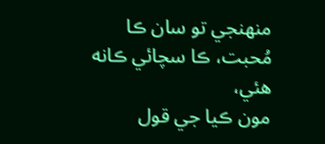منهنجي تو سان ڪا مُحبت، ڪا سچائي ڪانه هئي،
مون ڪيا جي قول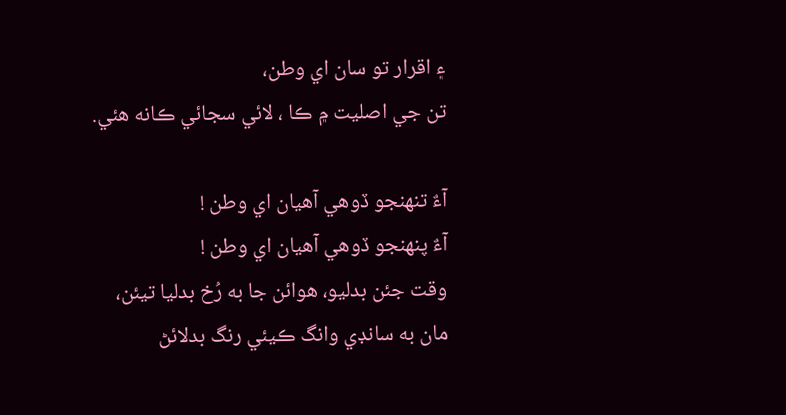۽ اقرار تو سان اي وطن،
تن جي اصليت ۾ ڪا ، لائي سجائي ڪانه هئي.

آءٌ تنهنجو ڏوهي آهيان اي وطن !
آءٌ پنهنجو ڏوهي آهيان اي وطن !
وقت جئن بدليو، هوائن جا به رُخ بدليا تيئن،
مان به سانڊي وانگ ڪيئي رنگ بدلائڻ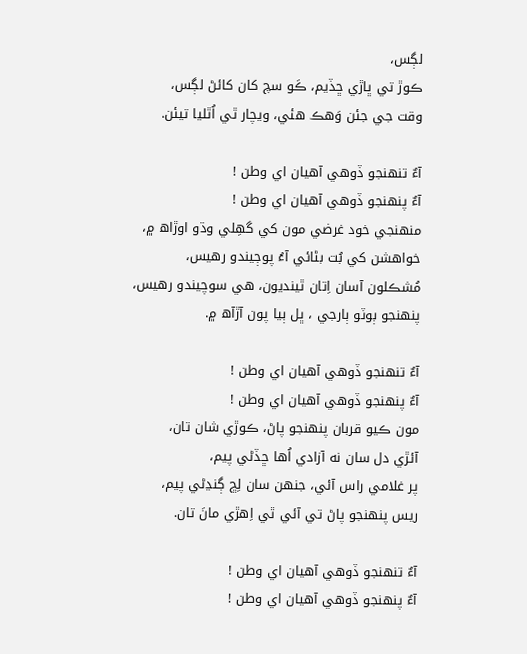لڳس،
ڪوڙ تي ڀاڙي ڇڏيم، ڪَو سچ کان کائڻ لڳس،
وقت جي جئن وَهڪ هئي، ويچار ٿي اُٿليا تيئن.

آءٌ تنهنجو ڏوهي آهيان اي وطن !
آءٌ پنهنجو ڏوهي آهيان اي وطن !
منهنجي خود غرضي مون کي گھِلي وڌو اوڙاھ ۾،
خواهشن کي بُت بڻائي آءُ پوڄيندو رهيس،
مُشڪلون آسان اِتان ٿينديون، هي سوچيندو رهيس،
پنهنجو ٻوٽو ٻارجي ، ڀل ٻيا پون آڙآھ ۾.

آءٌ تنهنجو ڏوهي آهيان اي وطن !
آءٌ پنهنجو ڏوهي آهيان اي وطن !
مون ڪيو قربان پنهنجو پاڻ، ڪوڙي شان تان،
آئڙي دل سان نه آزادي اُها ڇڏڻي پيم،
پر غلامي راس آئي، جنهن سان لِڇ ڳنڍڻي پيم،
ريس پنهنجو پاڻ تي آئي ٿي اِهڙي مانَ تان.

آءٌ تنهنجو ڏوهي آهيان اي وطن !
آءٌ پنهنجو ڏوهي آهيان اي وطن !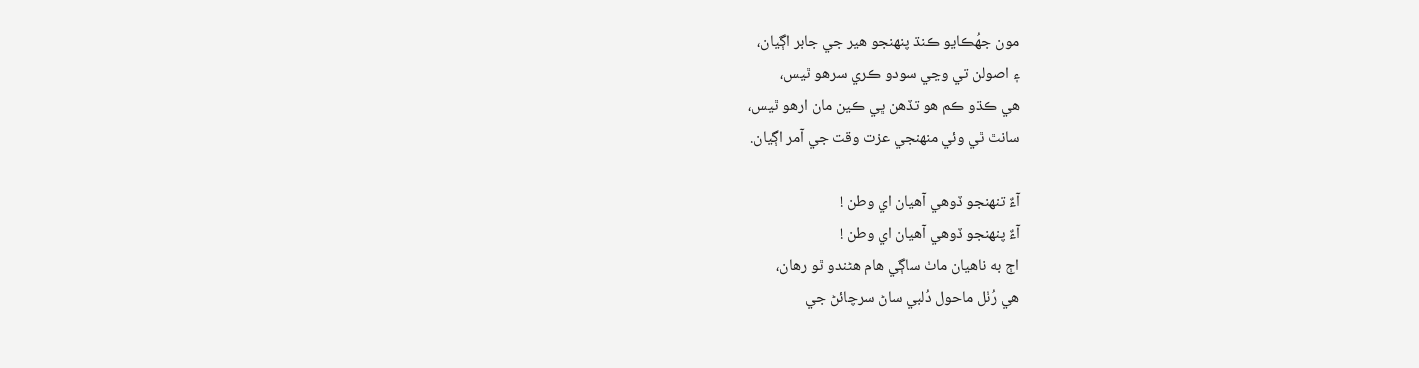مون جھُڪايو ڪنڌ پنهنجو هير جي جابر اڳيان،
۽ اصولن تي وڃي سودو ڪري سرهو ٿيس،
هي ڪڌو ڪم هو تڏهن ڀي ڪين مان ارهو ٿيس،
سانٿ ٿي وئي منهنجي عزت وقت جي آمر اڳيان.

آءٌ تنهنجو ڏوهي آهيان اي وطن !
آءٌ پنهنجو ڏوهي آهيان اي وطن !
اڄ به ناهيان ماٺ ساڳي هام هڻندو ٿو رهان،
هي رُٺل ماحول دُلبي ساڻ سرچائڻ جي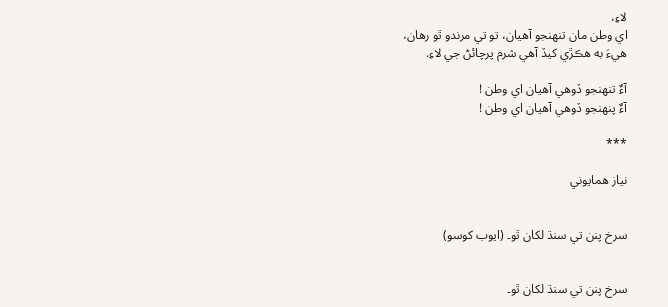لاءِ،
اي وطن مان تنهنجو آهيان، تو تي مرندو ٿو رهان،
هيءَ به هڪڙي کيڏ آهي شرم پرچائڻ جي لاءِ.

آءٌ تنهنجو ڏوهي آهيان اي وطن !
آءٌ پنهنجو ڏوهي آهيان اي وطن !

***

نياز همايوني


سرخ پنن تي سنڌ لکان ٿو۔ (ايوب کوسو)


سرخ پنن تي سنڌ لکان ٿو۔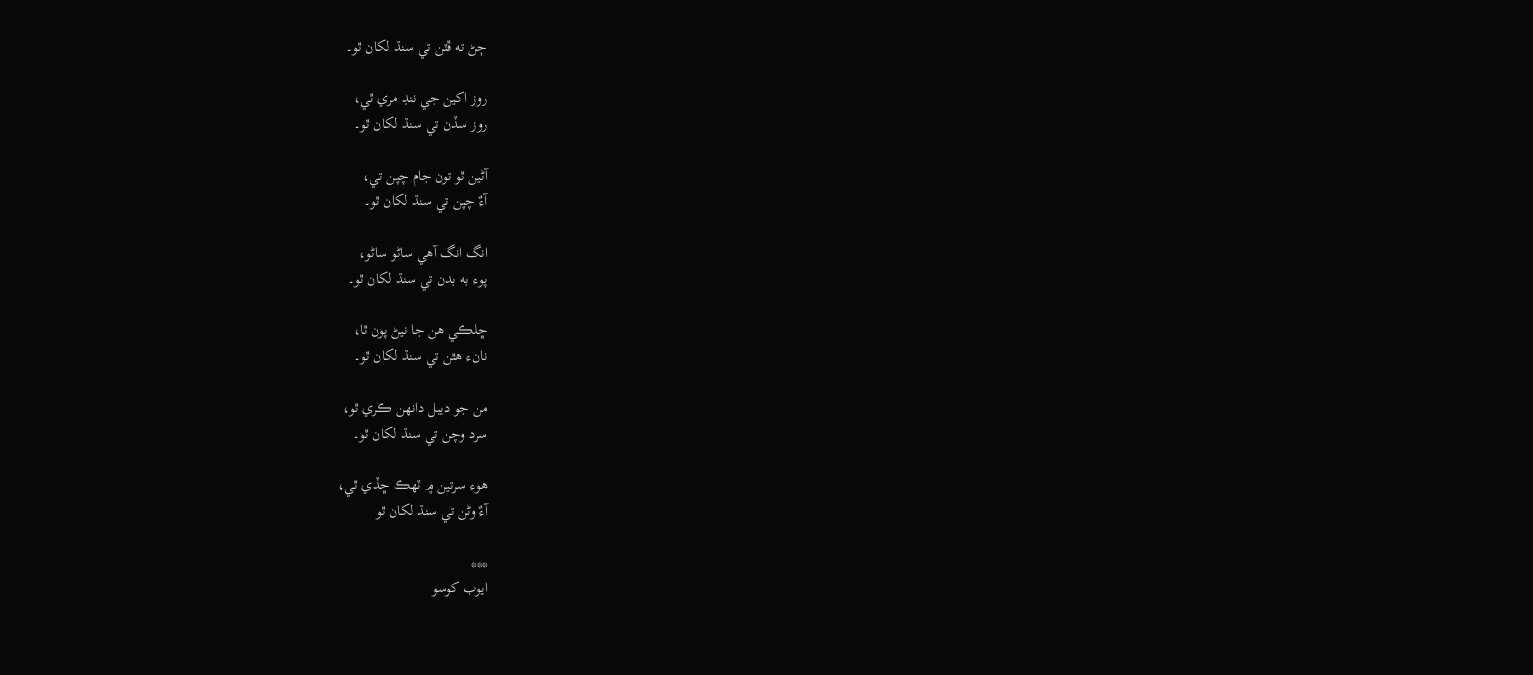ڄڻ ته ڦٽن تي سنڌ لکان ٿو۔

روز اکين جي ننڊ مري ٿي،
روز سڏن تي سنڌ لکان ٿو۔

آڻين ٿو تون جام چپن تي،
آءٌ چپن تي سنڌ لکان ٿو۔

انگ انگ آهي ساڻو ساڻو،
پوء به بدن تي سنڌ لکان ٿو۔

ڇلڪي هن جا نيڻ پون ٿا،
نانء هٿن تي سنڌ لکان ٿو۔

من جو ديبل دانهن ڪري ٿو،
سرد وچن تي سنڌ لکان ٿو۔

هوء سرتين ۾ ٽهڪ ڇڏي ٿي،
آءٌ وڻن تي سنڌ لکان ٿو

***
ايوب کوسو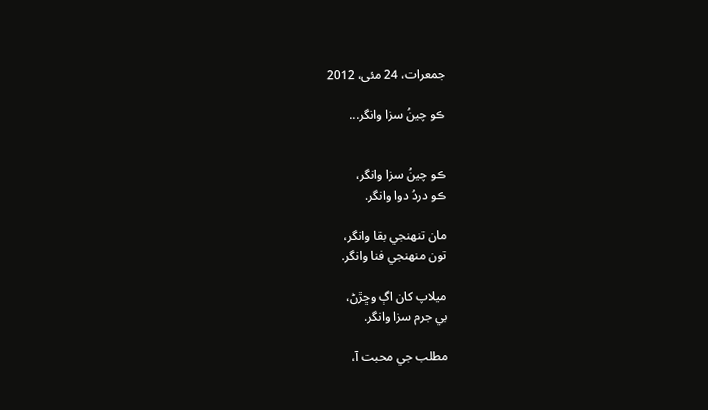جمعرات، 24 مئی، 2012

ڪو چينُ سزا وانگر...


ڪو چينُ سزا وانگر،
ڪو دردُ دوا وانگر.

مان تنهنجي بقا وانگر،
تون منهنجي فنا وانگر.

ميلاپ کان اڳ وڇڙڻ،
بي جرم سزا وانگر.

مطلب جي محبت آ،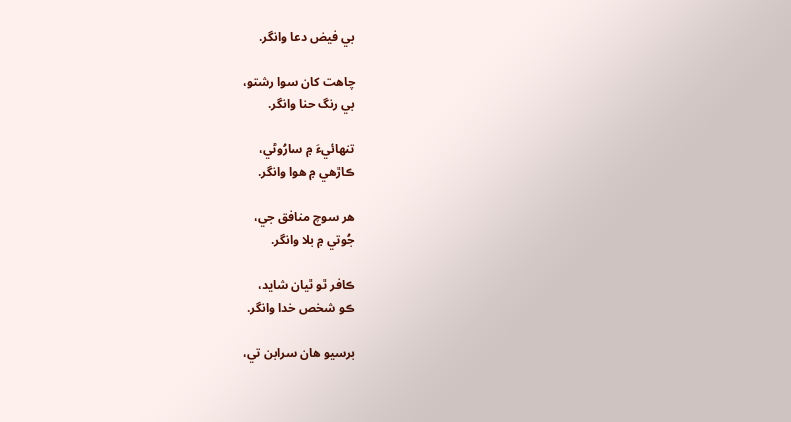بي فيض دعا وانگر.

چاهت کان سوا رشتو،
بي رنگ حنا وانگر.

تنهائيءَ ۾ سارُوڻي،
ڪاڙهي ۾ هوا وانگر.

هر سوچ منافق جي،
جُوتي ۾ بلا وانگر.

ڪافر ٿو ٿيان شايد،
ڪو شخص خدا وانگر.

برسيو هان سرابن تي،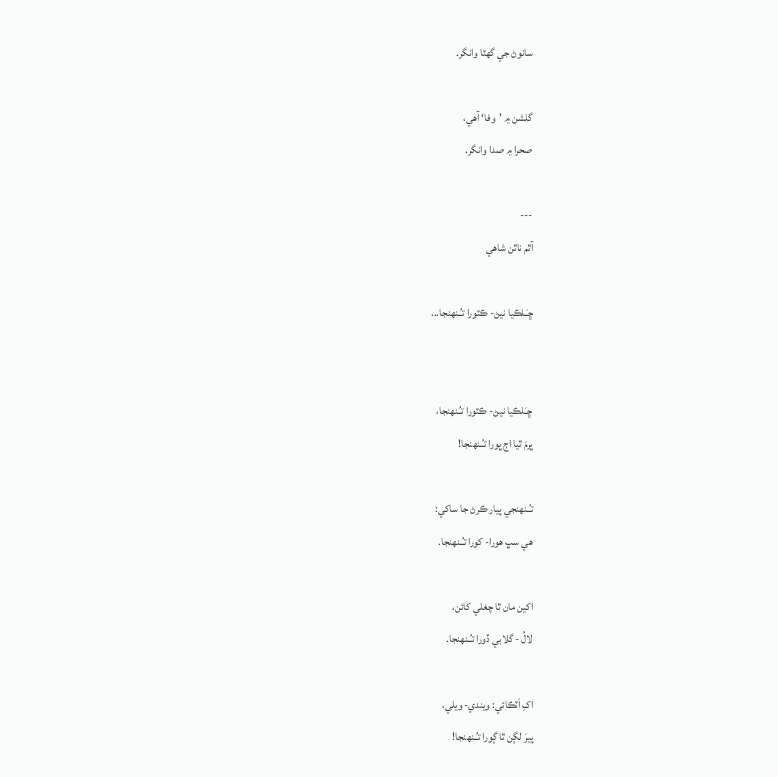سانوڻ جي گهٽا وانگر.

گلشن ۾ ’وفا‘ آهي،
صحرا ۾ صدا وانگر.

---
آٿم ناٿن شاهي

ڇـَـلڪيا نيڻ- ڪٽورا تـُـنهنجا...


ڇـَـلڪيا نيڻ- ڪٽورا تـُـنهنجا،
ڀرمَ ٿيا اڄ ڀورا تـُـنهنجا!

تـُـنهنجي پيار ڪرڻ جا ساکي:
هي سڀ هورا- کورا تـُـنهنجا.

اکين مان ٿا چغلي کائن،
لالُ - گلابي ڏورا تـُـنهنجا.

اکِ اَٽڪائي: ويندي- ويلي،
پيرَ لڳن ٿا ڳورا تـُـنهنجا!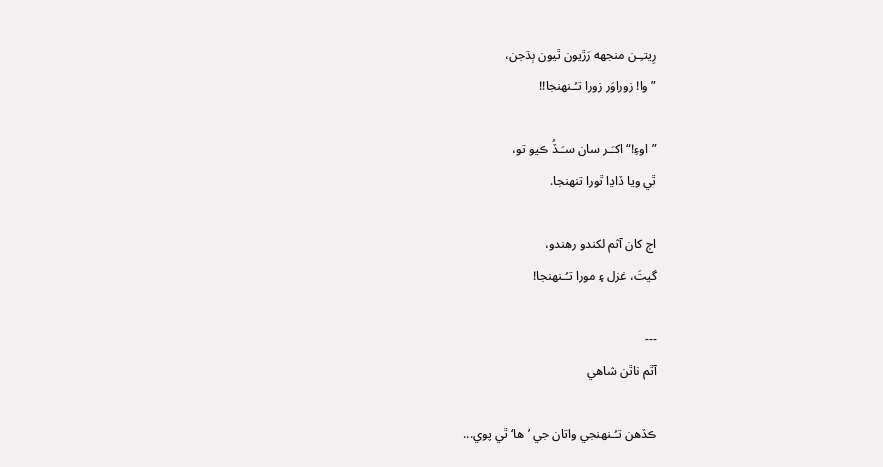رِيتـِـن منجهه رَڙيون ٿيون ٻڌجن،
”وا! زوراوَر زورا تـُـنهنجا!!

”اوءِ!“ اکـَـر سان سـَـڏُ ڪيو تو،
ٿي ويا ڏاڍا ٿورا تنهنجا.

اڄ کان آثم لکندو رهندو،
گيتَ، غزل ۽ مورا تـُـنهنجا!

---
آٿم ناٿن شاهي

ڪڏهن تـُـنهنجي واتان جي ’ها‘ ٿي پوي...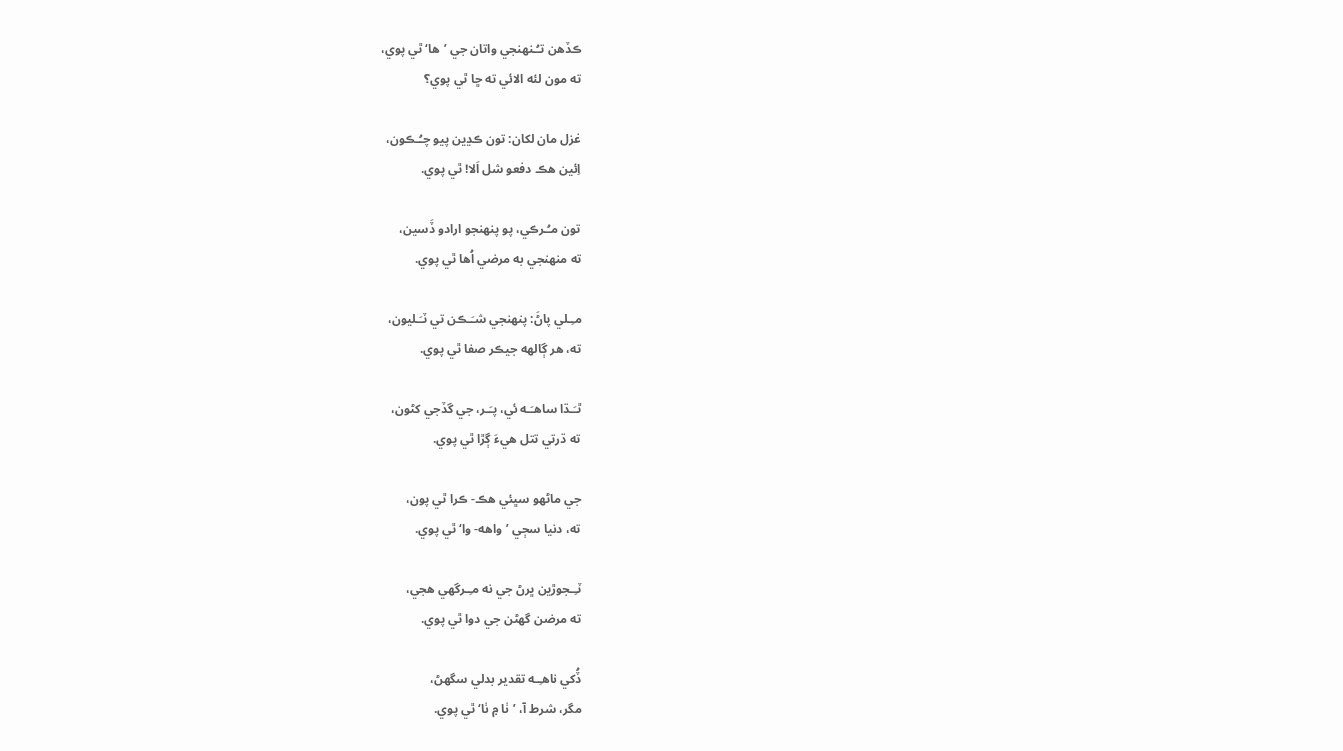ڪڏهن تـُـنهنجي واتان جي ’ها‘ ٿي پوي،
ته مون لئه الائي ته ڇا ٿي پوي؟

غزل مان لکان: تون ڪڍين پيو چـُـڪون،
اِئين هڪ دفعو شل اَلا! ٿي پوي.

تون مـُـرڪي، پو پنهنجو ارادو ڏَسين،
ته منهنجي به مرضي اُها ٿي پوي.

مـِـلي پاڻَ: پنهنجي شـَـڪن تي ٽـَـليون،
ته، هر ڳالهه جيڪر صفا ٿي پوي.

ٿـَـڌا ساهـَـه ئي، پـَـر، جي گڏجي کڻون،
ته ڌرتي تتل هيءَ ڳڙا ٿي پوي.

جي ماڻهو سڀئي هڪ- ڪرا ٿي پون،
ته، دنيا سڄي ’واهه- وا‘ ٿي پوي.

ٽـِـجوڙين ڀرڻ جي نه مـِـرگهي هجي،
ته مرضن گهڻن جي دوا ٿي پوي.

ڏُکي ناهـِـه تقدير بدلي سگهڻ،
مگر، شرط آ، ’ٺا ۾ ٺا‘ ٿي پوي.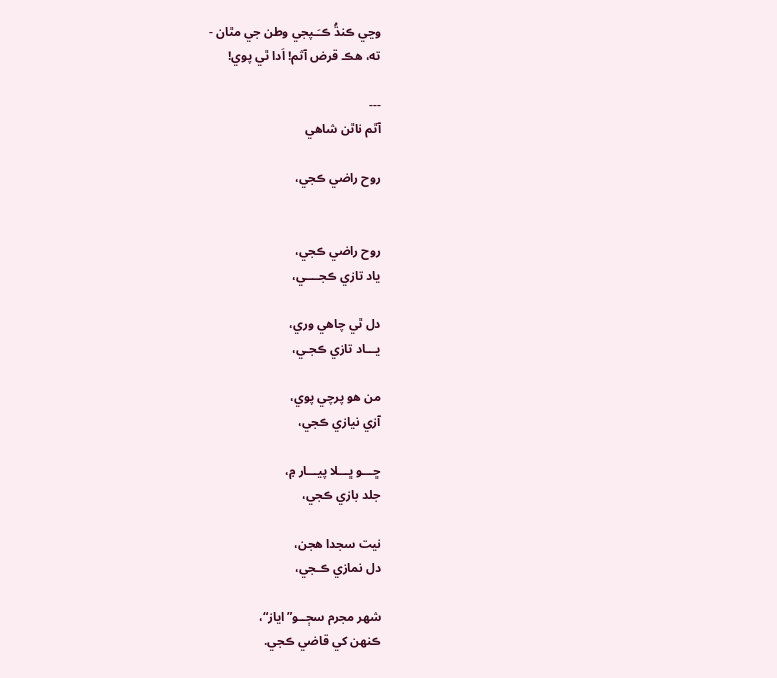وڃي ڪنڌُ ڪـَـپجي وطن جي مٿان -
ته، هڪ قرض آثم! اَدا ٿي پوي!

---
آٿم ناٿن شاهي

روح راضي ڪجي،


روح راضي ڪجي،
ياد تازي ڪجــــي،

دل ٿي چاهي وري،
يـــاد تازي ڪجـي،

من هو پرچي پوي،
آزي نيازي ڪجي،

ڇـــو ڀـــلا پيـــار ۾،
جلد بازي ڪجي،

نيت سجدا هجن،
دل نمازي ڪـجي،

شهر مجرم سڄــو” اياز“،
ڪنهن کي قاضي ڪجي.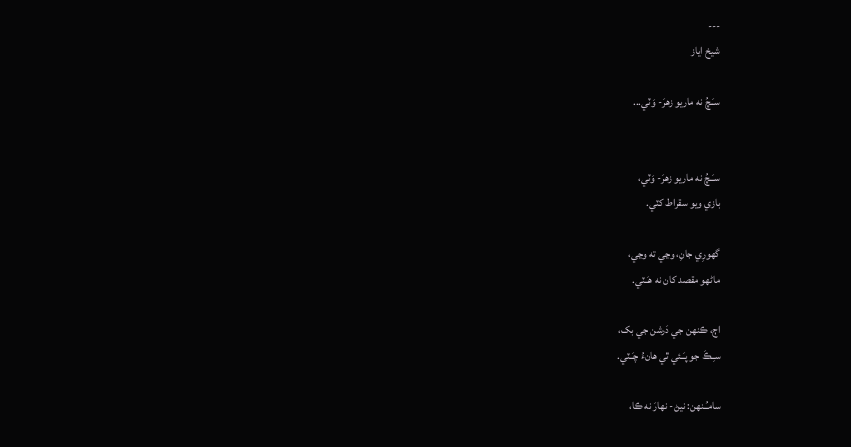---
شيخ اياز

سـَـچُ نه ماريو زهرَ- وَٽي...


سـَـچُ نه ماريو زهرَ- وَٽي،
بازي ويو سقراط کٽي.

گهورِي جانِ، وڃي ته وڃي،
ماڻهو مقصد کان نه هـَـٽي.

اڄ، ڪنهن جي دَرشن جي بک،
سـِـڪَ جو پـَـئي ٿي هانءُ چـَـٽي.

سامـُـنهن: نيڻ- نهارَ نه ڪا،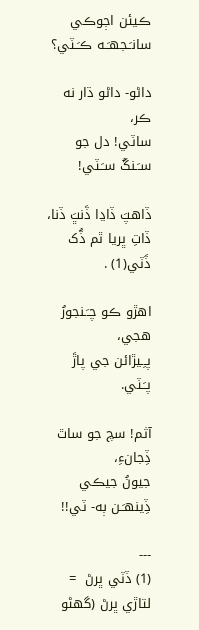ڪيئن اڄوڪي سانـَـجهـَـه ڪـَـٽي؟

داڻو- داڻو ڌار نه ڪر،
ساٽي! دل جو سـَـنگُ سـَـٽي!

ڏاهپَ ڏاڍا ڏَنڀَ ڏنا،
ڏاتِ ڀريا ٿم ڏُک ڏَٽي(1) .

اهڙو ڪو چـَـنجورُ هجي،
پـِـيڙائن جي پاڙَ پـَـٽي.

آثم! سچ جو ساٿ ڏِجانءِ،
جيونُ جيڪي ڏِينهـَـن ٻه- ٽي!!

---
(1) ڏٽي ڀرڻ  = لتاڙي ڀرڻ (گهڻو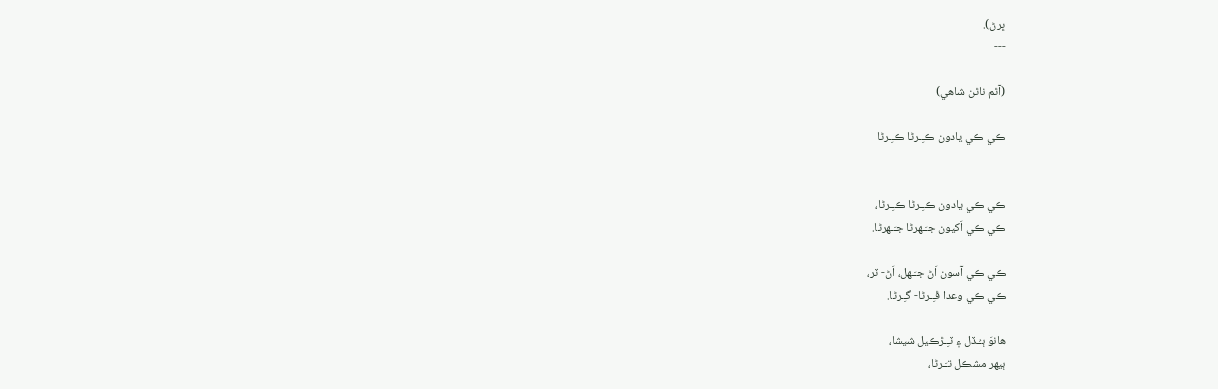ڀرڻ).
---

(آٿم ناٿن شاهي)

ڪي ڪي يادون ڪـِـرڻا ڪـِـرڻا


ڪي ڪي يادون ڪـِـرڻا ڪـِـرڻا،
ڪي ڪي اَکيون جـَـهرڻا جـَـهرڻا.

ڪي ڪي آسون اَڻ جـَـهل، اَڻ- ٽر،
ڪي ڪي وعدا ڦـِـرڻا- گـِـرڻا.

هانوَ ٻـُـڏل ۽ ٽـِـڙڪيل شيشا،
ٻيهر مشڪل تـَـرڻا،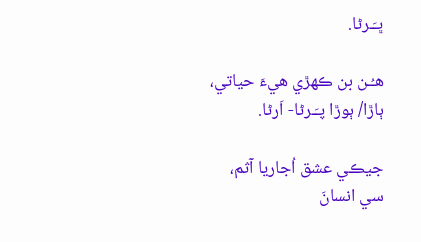ڀـَـرڻا.

هـُـن بن ڪهڙي هيءَ حياتي،
ٻاڙا/ ٻوڙا پـَـرڻا- اَرڻا.

جيڪي عشق اُجاريا آثم،
سي انسانَ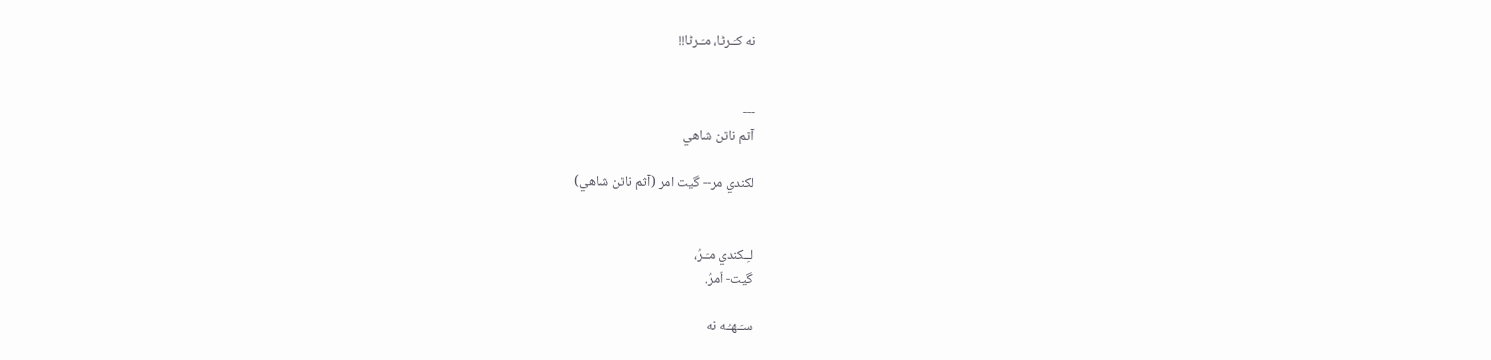نه کـَـرڻا، مـَـرڻا!!


---
آٿم ناٿن شاهي

لکندي مر-- گيت امر (آثم ناٿن شاهي)


لـِـکندي مـَـرُ،
گيت- اَمرُ.

سـَـهـُـه نه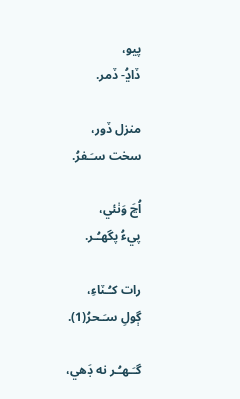پيو،
ڏاڍُ- ڏمر.

منزل ڏور،
سخت سـَـفرُ.

اُڃَ وَٺئي،
پيءُ پگهـُـر.

رات کـُـٽاءِ،
ڳولِ سـَـحرُ(1).

گـَـهـُـر نه ڊَهي،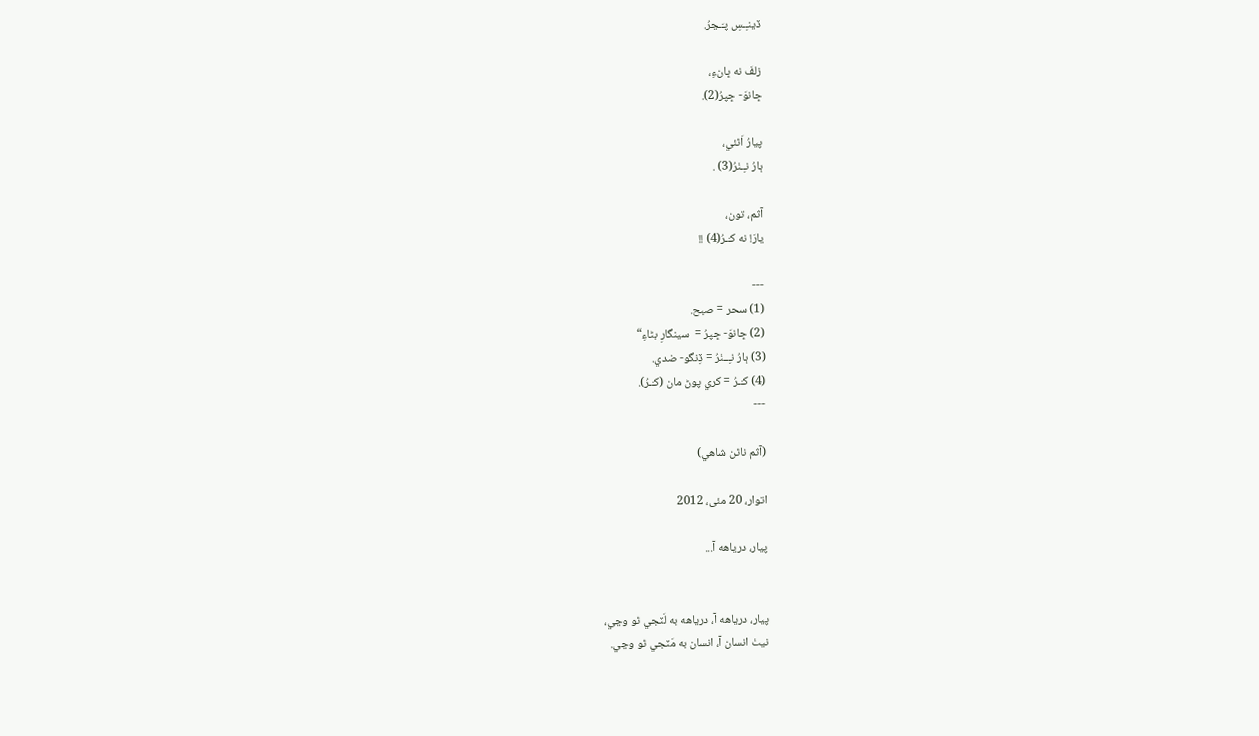ڏينـِـسِ پـَـڃرُ.

زلفَ نه ڀانءِ،
ڇانوَ- ڇپرُ(2).

پيارُ اَٿئي،
ٻارُ نـِـٺرُ(3) .

آثم، تون،
يارَ! نه کـَـرُ(4) !!

---
(1) سحر = صبح.
(2) ڇانوَ- ڇپرُ =  سينگارِ بڻاءِ“
(3) ٻارُ نـِــٺرُ = ڏِنگو- ضدي.
(4) کـَـرُ = کري پوڻ مان (کـَـرُ).
---

(آثم ناٿن شاهي)

اتوار، 20 مئی، 2012

پيار، درياهه آ...


پيار، درياهه آ، درياهه به لَٽجي ٿو وڃي،
نيٺ انسان آ، انسان به مَٽجي ٿو وڃي.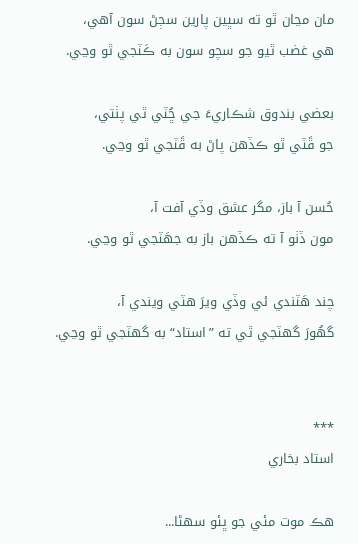مان مڃان ٿو ته سڀين پارين سڄڻ سون آهي،
هي غضب ٿيو جو سچو سون به ڪَٽجي ٿو وڃي.

بعضي بندوق شڪاريءَ جي ڇُٽي ٿي پٺتي،
جو ڦَٽي ٿو ڪڏهن پاڻ به ڦَٽجي ٿو وڃي.

حُسن آ باز، مگر عشق وڏي آفت آ،
مون ڏٺو آ ته ڪڏهن باز به جهَٽجي ٿو وڃي.

چند هَٽندي ئي وڏي ويرَ هٽي ويندي آ،
گهُورَ گهٽجي ٿي ته ”استاد“ به گهٽجي ٿو وڃي.


***
استاد بخاري

هڪ موت مئي جو ڀئو سهڻا...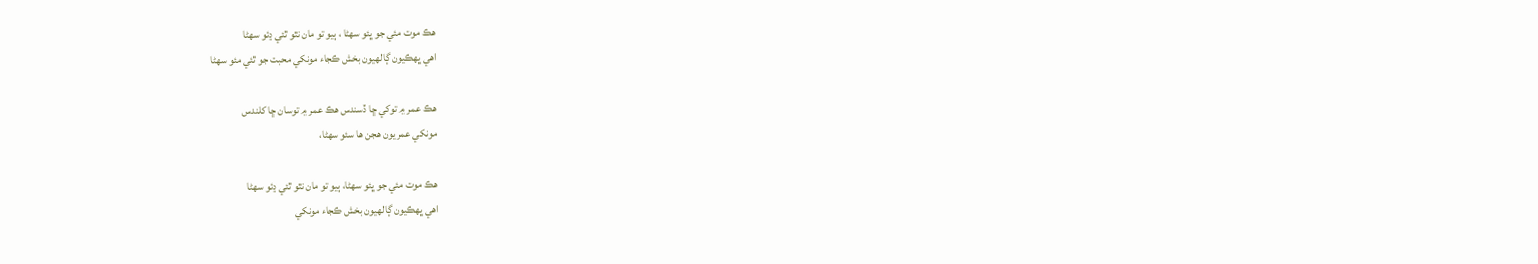هڪ موت مئي جو ڀئو سهڻا ، ٻيو تو مان نٿو ٿئي ڍئو سهڻا
اهي ڀهڪيون ڳالهيون بخش ڪجاء مونکي محبت جو ٿئي مئو سهڻا

هڪ عمر ۾ توکي ڇا ڏسندس هڪ عمر ۾ توسان ڇا کلندس
مونکي عمريون هجن ها سئو سهڻا،

هڪ موت مئي جو ڀئو سهڻا، ٻيو تو مان نٿو ٿئي ڍئو سهڻا
اهي ڀهڪيون ڳالهيون بخش ڪجاء مونکي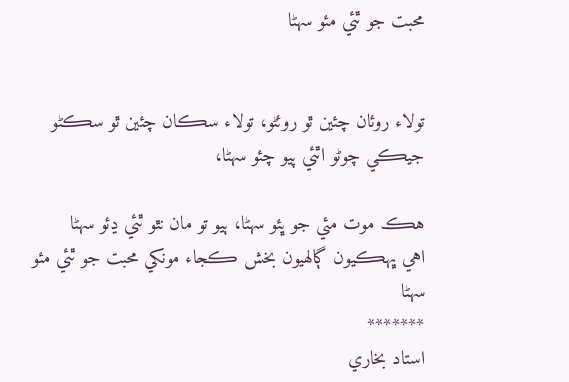محبت جو ٿئي مئو سهڻا


تولاء روئان چئين ٿو روئڻو، تولاء سڪان چئين ٿو سڪڻو
جيڪي چوڻو اٿئي پيو چئو سهڻا،

هڪ موت مئي جو ڀئو سهڻا، ٻيو تو مان نٿو ٿئي ڍئو سهڻا
اهي ڀهڪيون ڳالهيون بخش ڪجاء مونکي محبت جو ٿئي مئو سهڻا
*******
استاد بخاري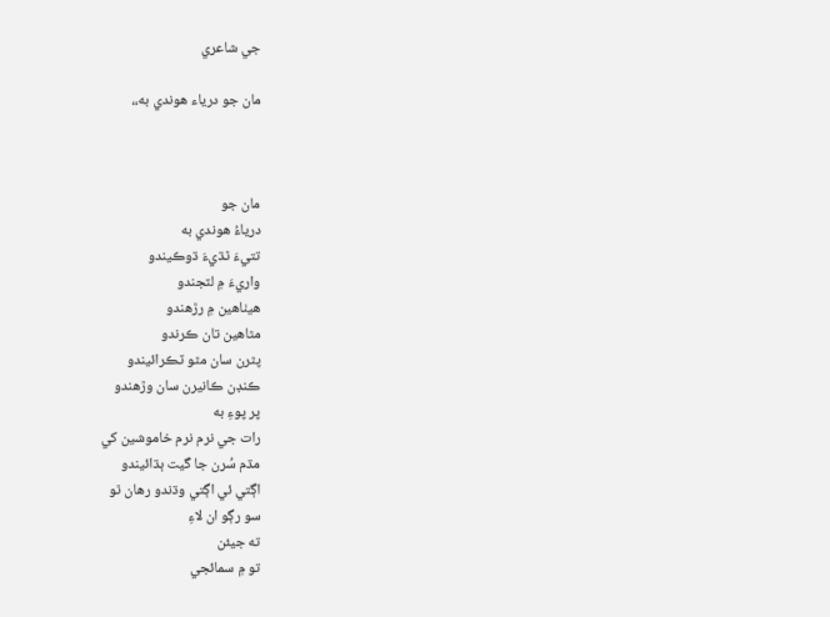جي شاعري

مان جو درياء هوندي به،،



مان جو
درياءُ هوندي به
تتيءَ ٿڌيءَ ڌوڪيندو
واريءَ ۾ لٽجندو
هيٺاهين ۾ رڙهندو
مٿاهين تان ڪرندو
پٿرن سان مٿو ٽڪرائيندو
ڪنڊن ڪانيرن سان وڙهندو
پر پوءِ به
رات جي نرم نرم خاموشين کي
مڌم سُرن جا گيت ٻڌائيندو
اڳتي ئي اڳتي وڌندو رهان ٿو
سو رڳو ان لاءِ
ته جيئن
تو ۾ سمائجي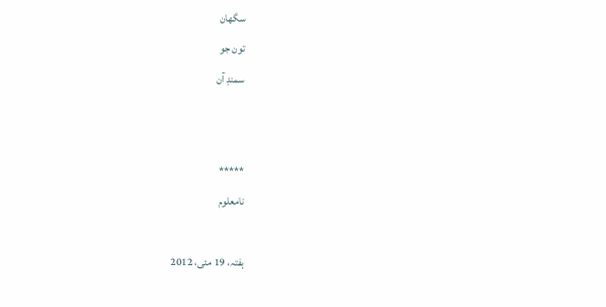سگهان
تون جو
سمنڊ آن


*****
نامعلوم

ہفتہ، 19 مئی، 2012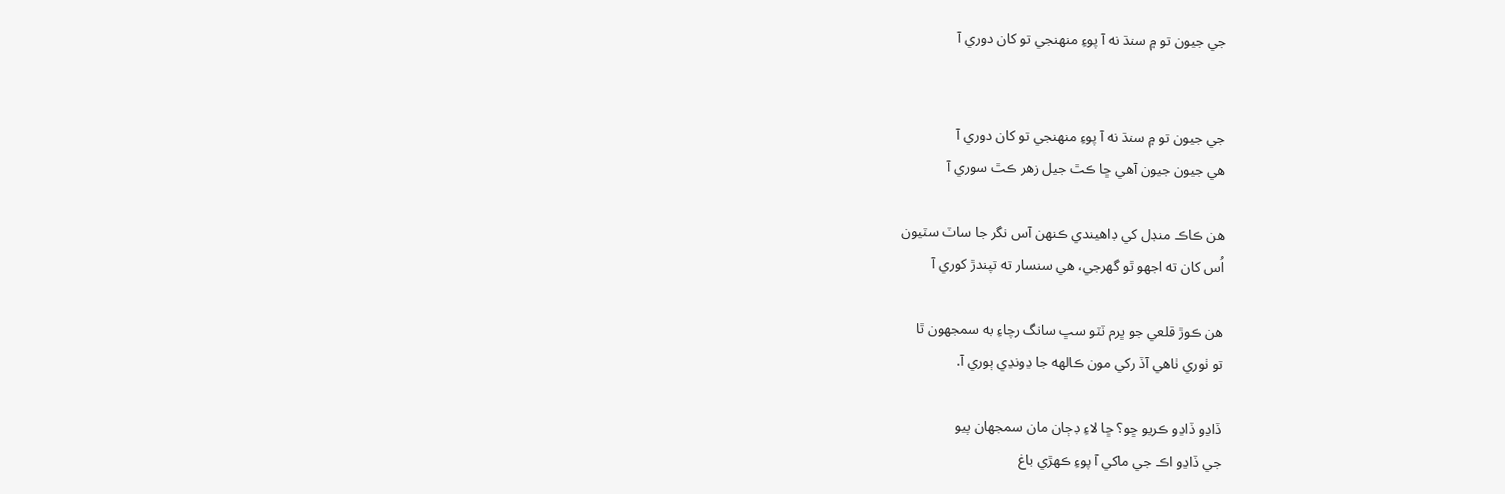جي جيون تو ۾ سنڌ نه آ پوءِ منهنجي تو کان دوري آ


جي جيون تو ۾ سنڌ نه آ پوءِ منهنجي تو کان دوري آ
هي جيون جيون آهي ڇا ڪٿ جيل زهر ڪٿ سوري آ

هن ڪاڪ منڊل کي ڊاهيندي ڪنهن آس نگر جا ساٽ سٽيون
اُس کان ته اجھو ٿو گھرجي، هي سنسار ته تپندڙ کوري آ

هن ڪوڙ قلعي جو ڀرم ٽٽو سڀ سانگ رچاءِ به سمجھون ٿا
تو ٺوري ٺاهي آڏ رکي مون ڪالهه جا ڍونڍي ٻوري آ.

ڏاڍو ڏاڍو ڪريو ڇو؟ ڇا لاءِ ڊڄان مان سمجھان پيو
جي ڏاڍو اڪ جي ماکي آ پوءِ ڪهڙي باغ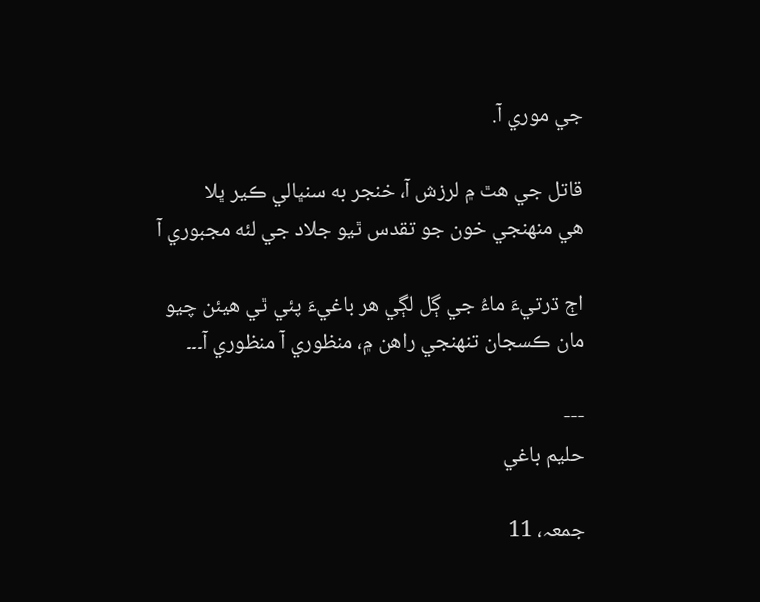جي موري آ.

قاتل جي هٿ ۾ لرزش آ، خنجر به سنڀالي ڪير ڀلا
هي منهنجي خون جو تقدس ٿيو جلاد جي لئه مجبوري آ

اڄ ڌرتيءَ ماءُ جي ڳل لڳي هر باغيءَ پئي ٿي هيئن چيو
مان ڪسجان تنهنجي راهن ۾، منظوري آ منظوري آ۔۔۔

---
حليم باغي

جمعہ، 11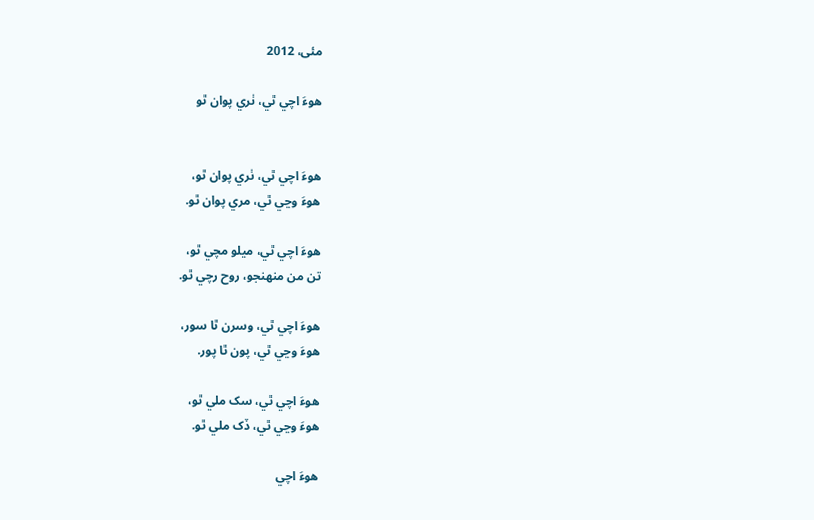مئی، 2012

هوءَ اچي ٿي، ٺري پوان ٿو


هوءَ اچي ٿي، ٺري پوان ٿو،
هوءَ وڃي ٿي، مري پوان ٿو.

هوءَ اچي ٿي، ميلو مچي ٿو،
تن من منهنجو، روح رچي ٿو.

هوءَ اچي ٿي، وسرن ٿا سور،
هوءَ وڃي ٿي، پون ٿا پور.

هوءَ اچي ٿي، سک ملي ٿو،
هوءَ وڃي ٿي، ڏک ملي ٿو.

هوءَ اچي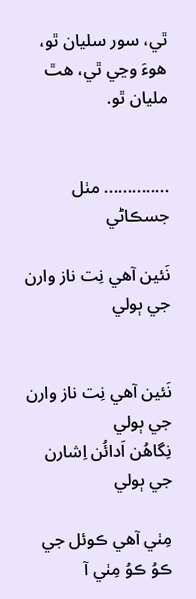ٿي، سور سليان ٿو،
هوءَ وڃي ٿي، هٿ مليان ٿو.


.............. مٺل جسڪاڻي

نَئين آهي نِت ناز وارن جي ٻولي


نَئين آهي نِت ناز وارن جي ٻولي
نِگاهُن اَدائُن اِشارن جي ٻولي

مِٺي آهي ڪوئل جي ڪوُ ڪوُ مِٺي آ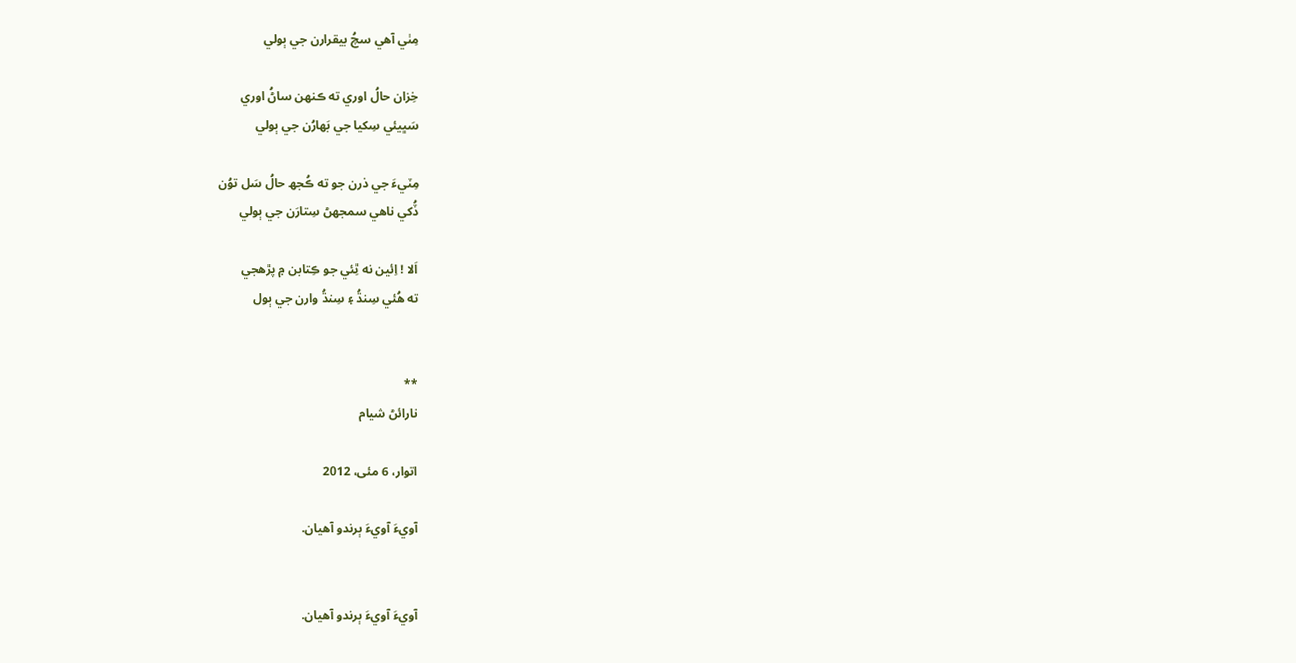مِٺي آهي سچُ بيقرارن جي ٻولي

خِزان حالُ اوري ته ڪنهن ساڻُ اوري
سَڀيئي سِکيا جي بَهارُن جي ٻولي

مِٽيءَ جي ذرن جو ته ڪُجھ حالُ سَل توُن
ڏُکي ناهي سمجھڻ سِتارَن جي ٻولي

اَلا ! اِئين نه ٿِئي جو ڪِتابن ۾ پڙهجي
ته هُئي سِنڌُ ۽ سِنڌُ وارن جي ٻول


**
نارائڻ شيام

اتوار، 6 مئی، 2012

آويءَ آويءَ ٻرندو آهيان.


آويءَ آويءَ ٻرندو آهيان.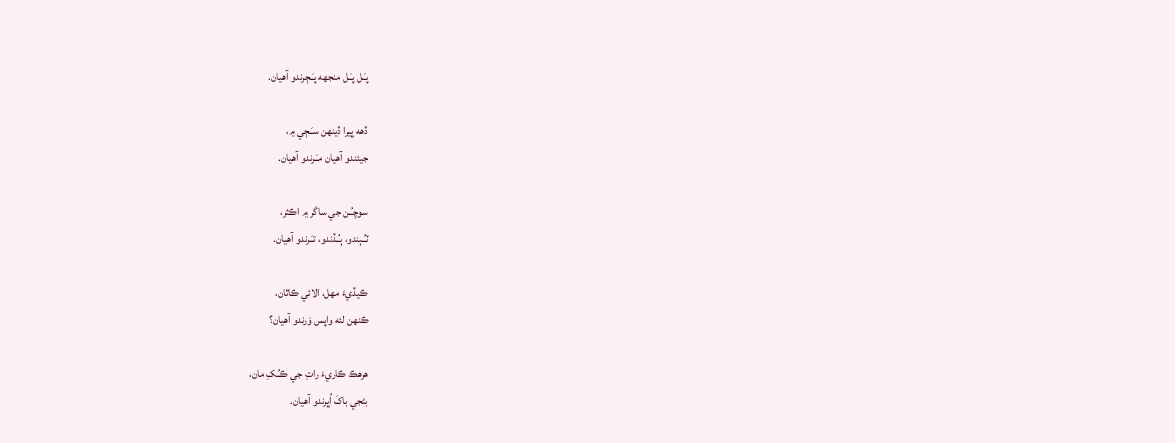پـَـل پـَـل منجهه پـَـڄرندو آهيان.

ڏهه ڀيرا ڏينهن سـَـڄي ۾،
جيئندو آهيان مـَـرندو آهيان.

سوچـُـن جي ساگر ۾ اڪثر،
ٽـُـٻندو، ٻـُـڏندو، تـَـرندو آهيان.

ڪيڏيءَ مهل، الائي ڪاٿان،
ڪنهن لئه واپس وَرندو آهيان؟

هرهڪ ڪاريءَ راتِ جي ڪـُـکِ مان،
بڻجي باکَ اُڀرندو آهيان.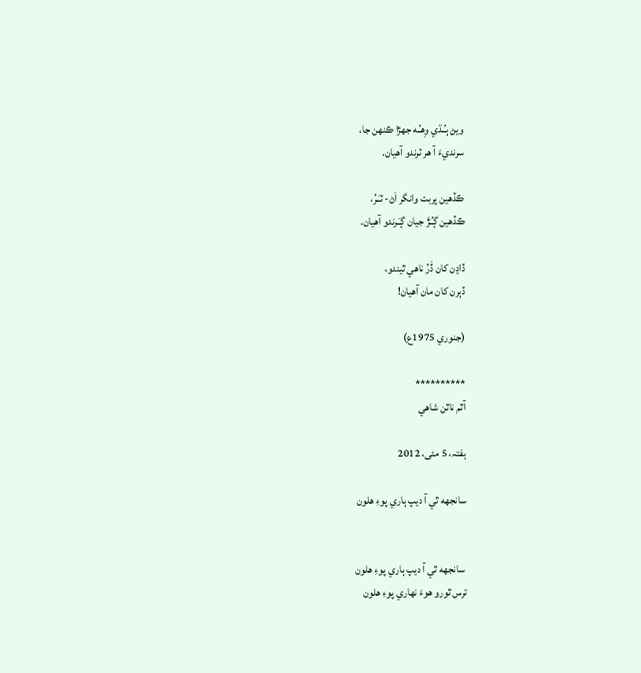ويڻ ٻـُـڌي وِهـُـه جهڙا ڪنهن جا،
سرنديءَ آ هر ٽرندو آهيان.

ڪڏهين پربت وانگر اَڻ- ٽـَـرُ،
ڪڏهين ڳـُـڙَ جيان ڳـَـرندو آهيان.

ڏاڍن کان ڏَرُ ناهي ٿيندو،
ڏٻرن کان مان آهيان!

(جنوري 1975ع)

**********
آٿم ناٿن شاهي

ہفتہ، 5 مئی، 2012

سانجهه ٿي آ ديپ ٻاري پوءِ هلون


 سانجهه ٿي آ ديپ ٻاري پوءِ هلون
ترس ٿورو هوءَ نهاري پوءِ هلون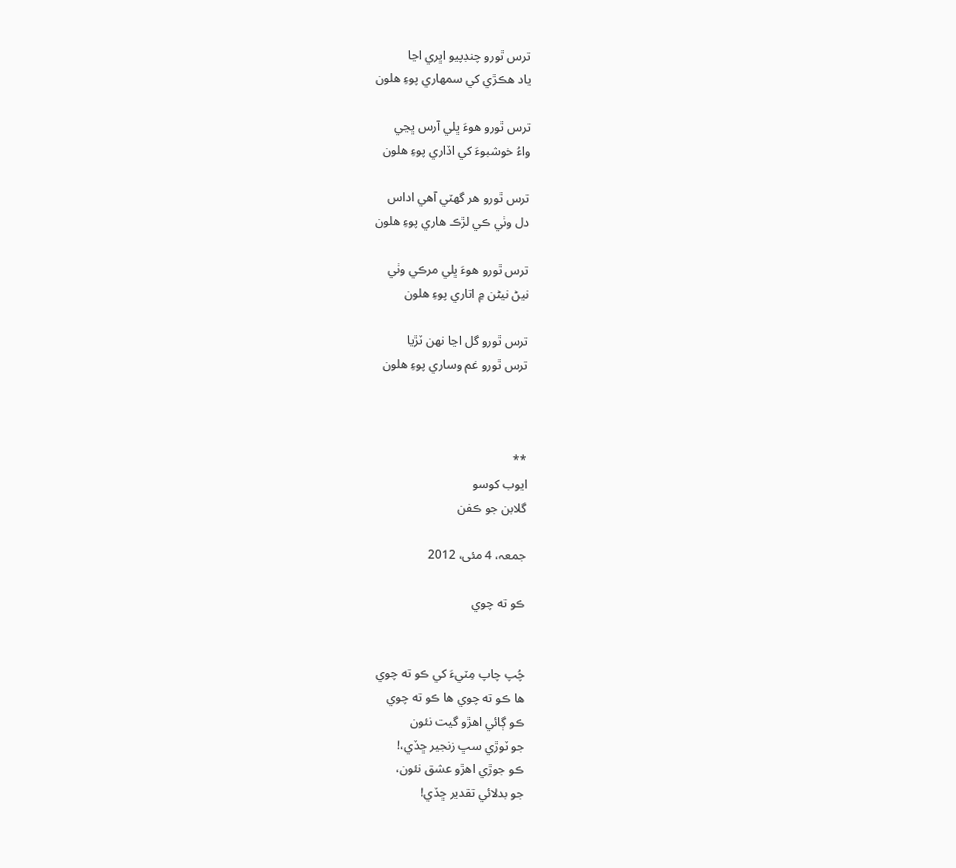ترس ٿورو چنڊپيو اڀري اڃا
ياد هڪڙي کي سمهاري پوءِ هلون

ترس ٿورو هوءَ ڀلي آرس ڀڃي
واءُ خوشبوءَ کي اڏاري پوءِ هلون

ترس ٿورو هر گهٽي آهي اداس
دل وٺي ڪي لڙڪ هاري پوءِ هلون

ترس ٿورو هوءَ ڀلي مرڪي وٺي
نيڻ نيڻن ۾ اتاري پوءِ هلون

ترس ٿورو گل اڃا نهن ٽڙيا
ترس ٿورو غم وساري پوءِ هلون



**
ايوب کوسو
گلابن جو ڪفن

جمعہ، 4 مئی، 2012

ڪو ته چوي


چُپ چاپ مِٽيءَ کي ڪو ته چوي
ها ڪو ته چوي ها ڪو ته چوي
ڪو ڳائي اهڙو گيت نئون
جو ٽوڙي سڀ زنجير ڇڏي،!
ڪو جوڙي اهڙو عشق نئون،
جو بدلائي تقدير ڇڏي!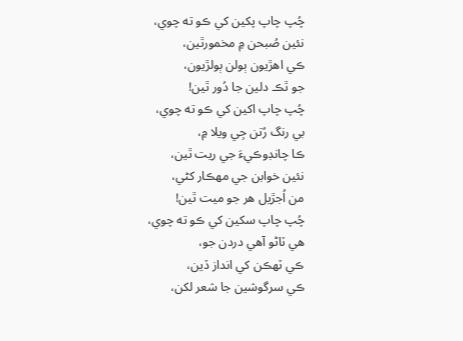چُپ چاپ پکين کي ڪو ته چوي،
نئين صُبحن ۾ مخمورٿين،
ڪي اهڙيون ٻولن ٻولڙيون،
جو ٿڪ دلين جا دُور ٿين!
چُپ چاپ اکين کي ڪو ته چوي،
بي رنگ رُتن جِي ويلا ۾،
ڪا چانڊوڪيءَ جي ريت ٿين،
نئين خوابن جي مهڪار کڻي،
من اُجڙيل هر جو ميت ٿين!
چُپ چاپ سکين کي ڪو ته چوي،
هي ٽاڻو آهي دردن جو،
ڪي ٽهڪن کي انداز ڏين،
ڪي سرگوشين جا شعر لکن،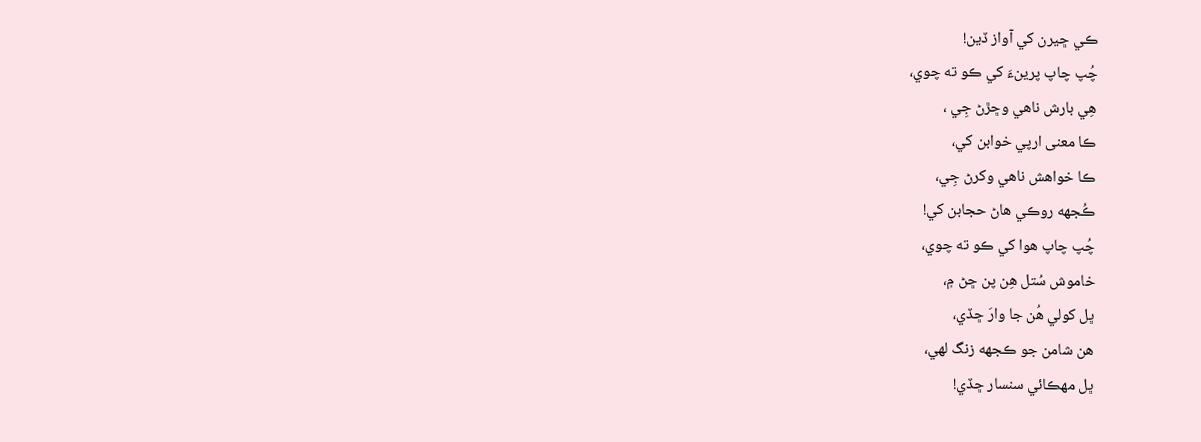ڪي ڇيرن کي آواز ڏين!
چُپ چاپ پرينءَ کي ڪو ته چوي،
هِي بارش ناهي وڇڙڻ جِي ،
ڪا معنى ارپي خوابن کي،
ڪا خواهش ناهي وکرڻ جِي،
ڪُجهه روڪي هاڻ حجابن کي!
چُپ چاپ هوا کي ڪو ته چوي،
خاموش سُتل هِن پن ڇڻ ۾،
ڀل کولي هُن جا وارَ ڇڏي،
هن شامن جو ڪجهه زنگ لهي،
ڀل مهڪائي سنسار ڇڏي!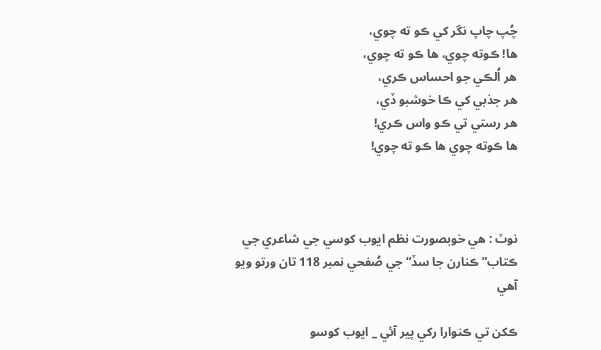چُپ چاپ نگر کي ڪو ته چوي،
ها! ڪوته چوي، ها ڪو ته چوي،
هر اُلڪي جو احساس ڪري،
هر جذبي کي ڪا خوشبو ڏي،
هر رستي تي ڪو واس ڪري!
ها ڪوته چوي ها ڪو ته چوي!



نوٽ : هي خوبصورت نظم ايوب کوسي جي شاعري جي ڪتاب” ڪنارن جا سڏ“ جي صُفحي نمبر 118 تان ورتو ويو آهي

ڪکن تي ڪنوارا رکي پير آئي _ ايوب کوسو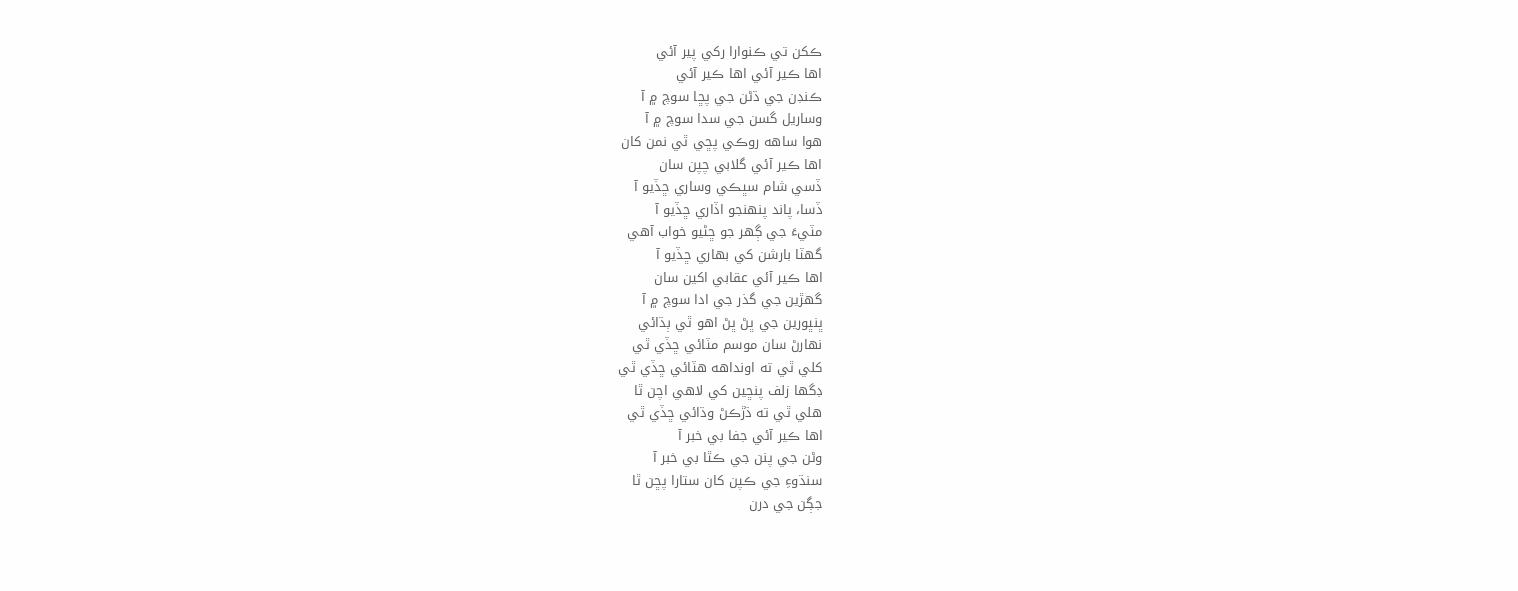ڪکن تي ڪنوارا رکي پير آئي
اها ڪير آئي اها ڪير آئي
ڪنڊن جي ڌڻن جي پڇا سوچ ۾ آ
وساريل گسن جي سدا سوچ ۾ آ
هوا ساهه روڪي پڇي ٿي نمن کان
اها ڪير آئي گلابي چپن سان
ڏسي شام سڀڪي وساري ڇڏيو آ
ڏسا، پاند پنهنجو اڏاري ڇڏيو آ
مٽيءَ جي ڳهر جو ڇڻيو خواب آهي
گهٽا بارشن کي بهاري ڇڏيو آ
اها ڪير آئي عقابي اکين سان
گهڙين جي گذر جي ادا سوچ ۾ آ
ڀنڀورين جي ڀڻ ڀڻ اهو ٿي ٻڌائي
نهارڻ سان موسم مٽائي ڇڏي ٿي
کلي ٿي ته اونداهه هٽائي ڇڏي ٿي
ڊگها زلف پنڇين کي لاهي اچن ٿا
هلي ٿي ته ڌڙڪڻ وڌائي ڇڏي ٿي
اها ڪير آئي جفا بي خبر آ
وڻن جي پنن جي ڪٿا بي خبر آ
سنڌوءِ جي ڪپن کان ستارا پڇن ٿا
جڳن جي درن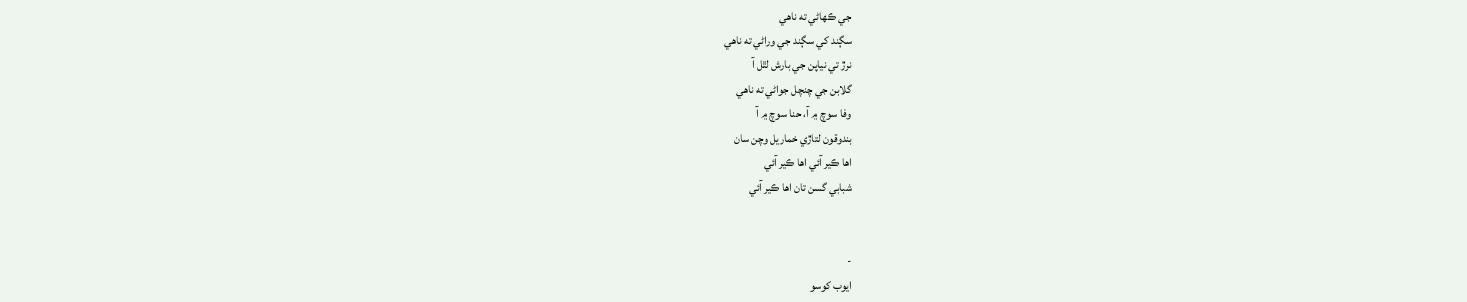جي ڪهاڻي ته ناهي
سڳند کي سڳند جي وراڻي ته ناهي
نرڙ تي نياپن جي بارش لٿل آ
گلابن جي چنچل جواڻي ته ناهي
وفا سوچ ۾ آ، حنا سوچ ۾ آ
بندوقون لتاڙي خماريل وچن سان
اها ڪير آئي اها ڪير آئي
شبابي گسن تان اها ڪير آئي


-
ايوب کوسو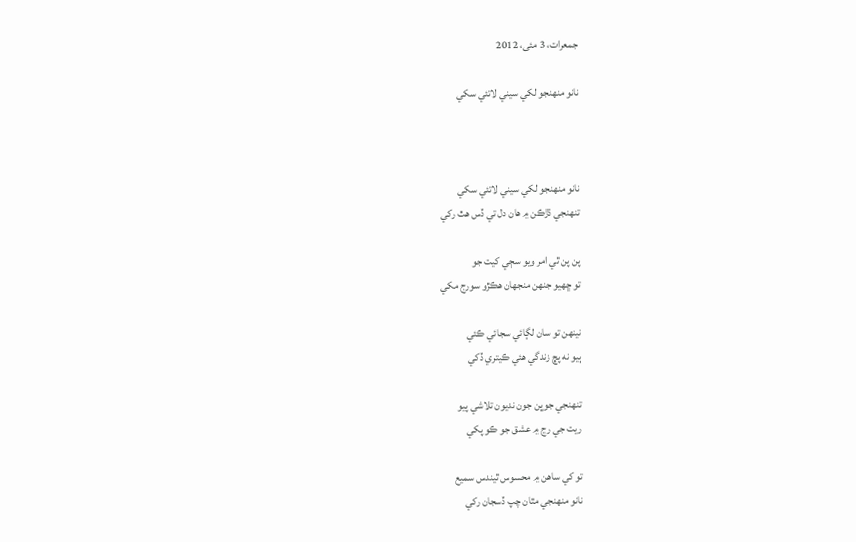جمعرات، 3 مئی، 2012

نانو منهنجو لکي سيني لاتئي سکي



نانو منهنجو لکي سيني لاتئي سکي
تنهنجي ڌڙڪن ۾ هان دل تي ڏس هٿ رکي

پن پن ٿي امر ويو سڄي کيت جو
تو ڇهيو جنهن منجهان هڪڙو سورج مکي

نينهن تو سان لڳائي سجائي ڪئي
ٻيو نه پڇ زندگي هئي ڪيتري ڏکي

تنهنجي جوڀن جون نديون تلاشي پيو
ريت جي رڃ ۾ عشق جو ڪو پکي

تو کي ساهن ۾ محسوس ٿيندس سميع
نانو منهنجي مٿان چپ ڏسجان رکي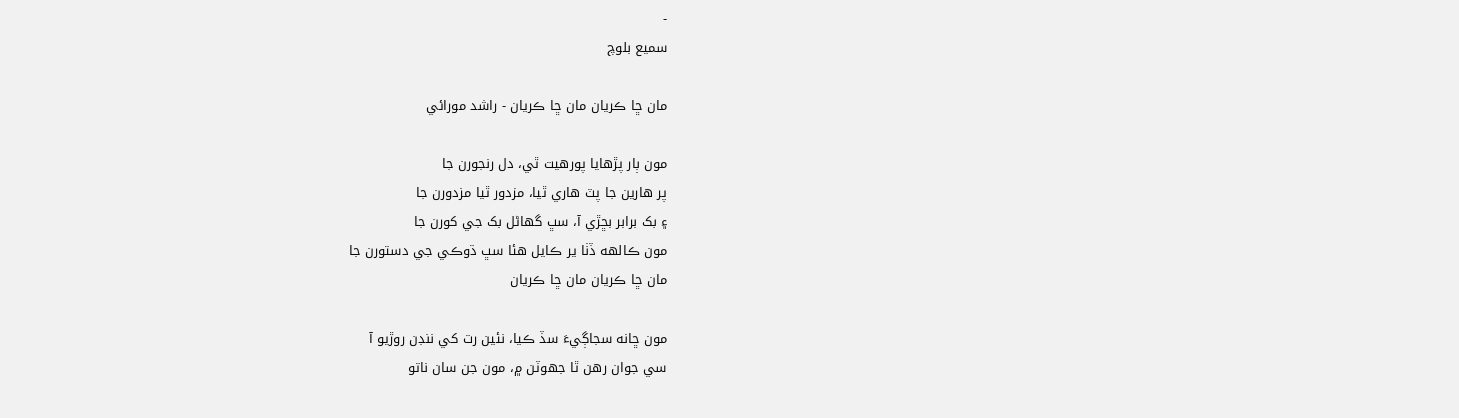-
سميع بلوچ

مان ڇا ڪريان مان ڇا ڪريان - راشد مورائي

مون ٻار پڙهايا پورهيت ٿي، دل رنجورن جا
پر هارين جا پٽ هاري ٿيا، مزدور ٿيا مزدورن جا
۽ بک برابر بڇڙي آ، سڀ گهاڻل بک جي کورن جا
مون ڪالهه ڏٺا ير ڪايل هئا سڀ ڌوڪي جي دستورن جا
مان ڇا ڪريان مان ڇا ڪريان

مون ڇانه سجاڳيءَ سڏ ڪيا، نئين رت کي ننڊن روڙيو آ
سي جوان رهن ٿا جهوٽن ۾، مون جن سان ناتو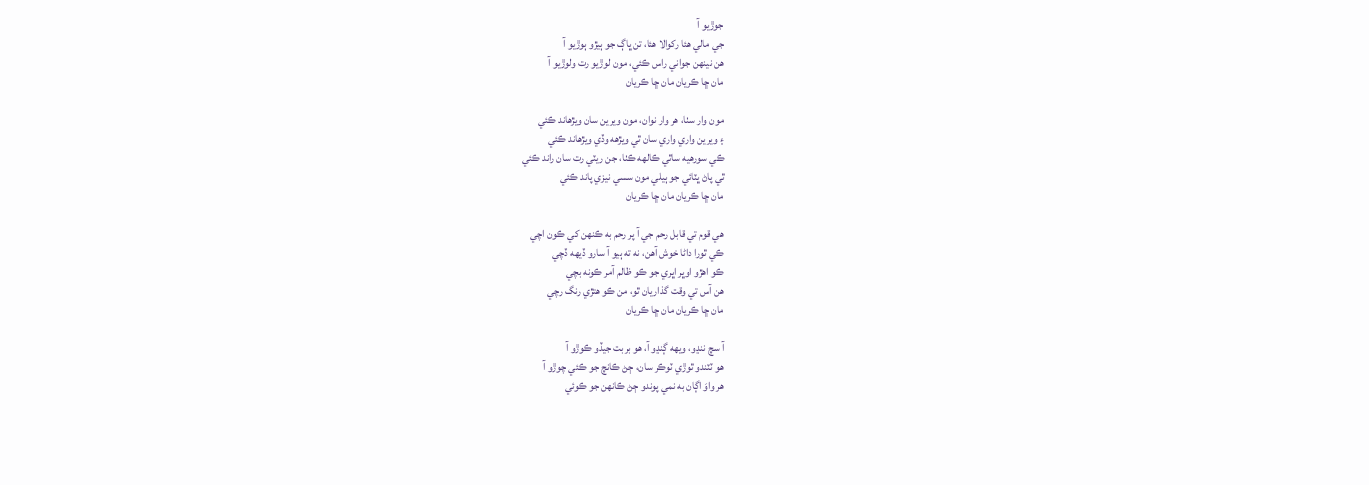جوڙيو آ
جي مالي هئا رکوالا هئا، تن ڀاڳ جو ٻيڙو ٻوڙيو آ
هن نينهن جواني راس ڪئي، مون لوڙيو رت ولوڙيو آ
مان ڇا ڪريان مان ڇا ڪريان

مون وار سٺا، هر وار نوان، مون ويرين سان ويڙهاند ڪئي
۽ ويرين واري واري سان ٿي ويڙهه وڏي ويڙهاند ڪئي
ڪي سورهيه ساٿي ڪالهه ڪٺا، جن ريٽي رت سان راند ڪئي
ٿي پاڻ ڀٽائي جو ٻيلي مون سسي نيزي پاند ڪئي
مان ڇا ڪريان مان ڇا ڪريان

هي قوم تي قابل رحم جي آ پر رحم به ڪنهن کي ڪون اچي
ڪي ٿورا داڻا خوش آهن، نه ته ٻيو آ سارو ڏيهه ڏچي
ڪو اهڙو اوڀر اڀري جو ڪو ظالم آمر ڪونه بچي
هن آس تي وقت گذاريان ٿو، من ڪو هتڙي رنگ رچي
مان ڇا ڪريان مان ڇا ڪريان

آ سچ ننڍو، ويهه ڳنڍو آ، هو بربت جيڏو ڪوڙو آ
هو ٽٽندو ٿوڙي ٽوڪر سان، ڄڻ ڪانچ جو ڪئي چوڙو آ
هر واوَ اڳان به نمي پوندو ڄڻ ڪانهن جو ڪوئي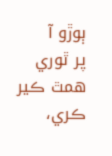ٻوڙو آ
پر ٿوري همٿ ڪير ڪري،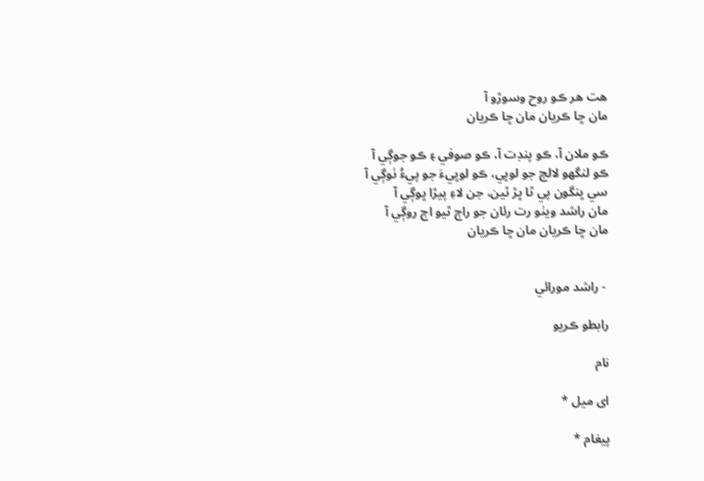هت هر ڪو روح وسوڙو آ
مان ڇا ڪريان مان ڇا ڪريان

ڪو ملان آ، ڪو پنڊت آ، ڪو صوفي ۽ ڪو جوڳي آ
ڪو لنگهو لالچ جو لوڀي، ڪو لوڀيءَ جو پيءُ ٺوڳي آ
سي ڀنگون پي ٿا ڀڙ ٿين، جن لاءِ پيڙا ڀوڳي آ
مان راشد ويٺو رت رئان جو راڄ ٿيو اڄ روڳي آ
مان ڇا ڪريان مان ڇا ڪريان


 - راشد مورائي

رابطو ڪريو

نام

ای میل *

پیغام *